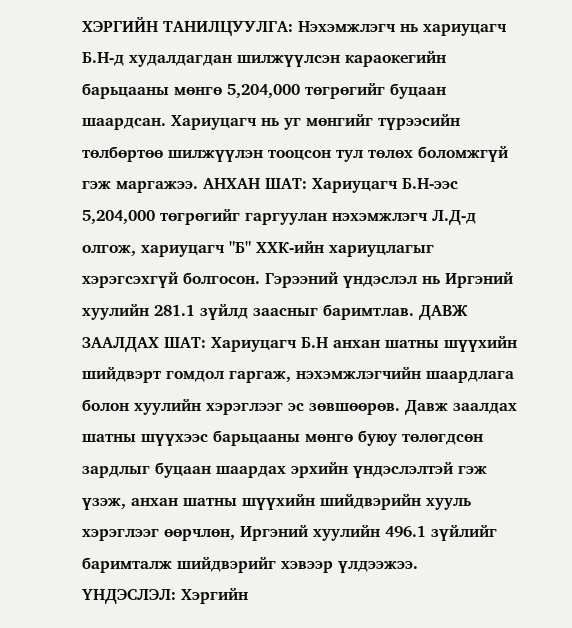ХЭРГИЙН ТАНИЛЦУУЛГА: Нэхэмжлэгч нь хариуцагч Б.Н-д худалдагдан шилжүүлсэн караокегийн барьцааны мөнгө 5,204,000 төгрөгийг буцаан шаардсан. Хариуцагч нь уг мөнгийг түрээсийн төлбөртөө шилжүүлэн тооцсон тул төлөх боломжгүй гэж маргажээ. АНХАН ШАТ: Хариуцагч Б.Н-ээс 5,204,000 төгрөгийг гаргуулан нэхэмжлэгч Л.Д-д олгож, хариуцагч "Б" ХХК-ийн хариуцлагыг хэрэгсэхгүй болгосон. Гэрээний үндэслэл нь Иргэний хуулийн 281.1 зүйлд заасныг баримтлав. ДАВЖ ЗААЛДАХ ШАТ: Хариуцагч Б.Н анхан шатны шүүхийн шийдвэрт гомдол гаргаж, нэхэмжлэгчийн шаардлага болон хуулийн хэрэглээг эс зөвшөөрөв. Давж заалдах шатны шүүхээс барьцааны мөнгө буюу төлөгдсөн зардлыг буцаан шаардах эрхийн үндэслэлтэй гэж үзэж, анхан шатны шүүхийн шийдвэрийн хууль хэрэглээг өөрчлөн, Иргэний хуулийн 496.1 зүйлийг баримталж шийдвэрийг хэвээр үлдээжээ.
ҮНДЭСЛЭЛ: Хэргийн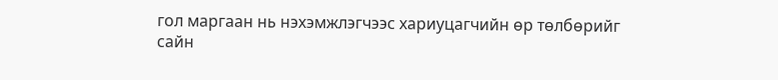гол маргаан нь нэхэмжлэгчээс хариуцагчийн өр төлбөрийг сайн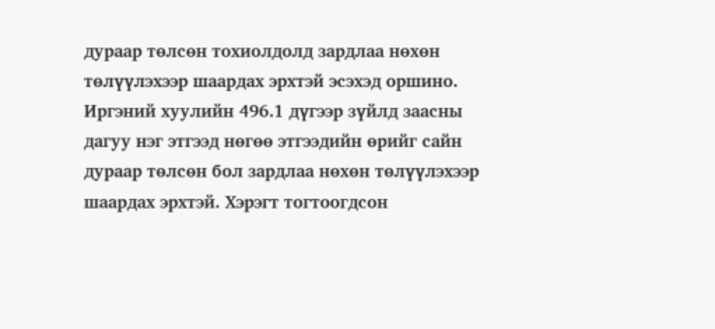дураар төлсөн тохиолдолд зардлаа нөхөн төлүүлэхээр шаардах эрхтэй эсэхэд оршино. Иргэний хуулийн 496.1 дүгээр зүйлд заасны дагуу нэг этгээд нөгөө этгээдийн өрийг сайн дураар төлсөн бол зардлаа нөхөн төлүүлэхээр шаардах эрхтэй. Хэрэгт тогтоогдсон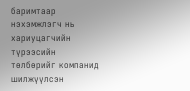баримтаар нэхэмжлэгч нь хариуцагчийн түрээсийн төлбөрийг компанид шилжүүлсэн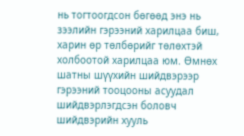нь тогтоогдсон бөгөөд энэ нь зээлийн гэрээний харилцаа биш, харин өр төлбөрийг төлөхтэй холбоотой харилцаа юм. Өмнөх шатны шүүхийн шийдвэрээр гэрээний тооцооны асуудал шийдвэрлэгдсэн боловч шийдвэрийн хууль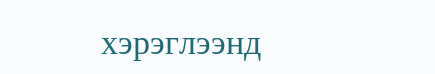хэрэглээнд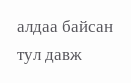алдаа байсан тул давж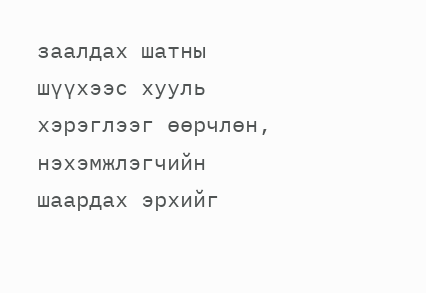заалдах шатны шүүхээс хууль хэрэглээг өөрчлөн, нэхэмжлэгчийн шаардах эрхийг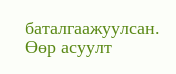баталгаажуулсан.
Өөр асуулт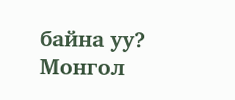байна уу?
Монгол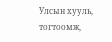Улсын хууль, тогтоомж,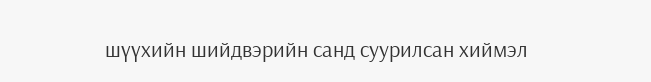шүүхийн шийдвэрийн санд суурилсан хиймэл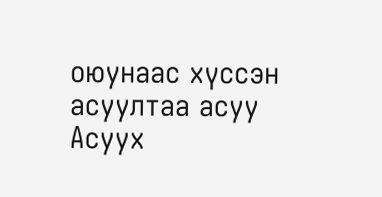оюунаас хүссэн асуултаа асуу
Асуух